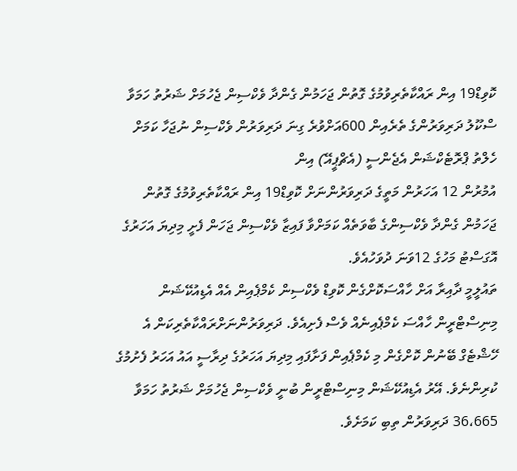ކޮވިޑް19 އިން ރައްކާތެރިވުމުގެ ގޮތުން ޖަހަމުން ގެންދާ ވެކްސިން ޖެހުމަށް ޝަރުތު ހަމަވާ ސްކޫލު ދަރިވަރުންގެ ތެރެއިން 600އަށްވުރެ ގިނަ ދަރިވަރުން ވެކްސިން ނުޖަހާ ކަމަށް ހެލްތު ޕްރޮޓެކްޝަން އެޖެންސީ (އެޗްޕީއޭ) އިން
އުމުރުން 12 އަހަރުން މަތީގެ ދަރިވަރުންނަށް ކޮވިޑް19 އިން ރައްކާތެރިވުމުގެ ގޮތުން ޖަހަމުން ގެންދާ ވެކްސިންގެ ބާވަތެއް ކަމަށްވާ ފައިޒާ ވެކްސިން ޖަހަން ފެށީ މިދިޔަ އަހަރުގެ އޮގަސްޓު މަހުގެ 12ވަނަ ދުވަހުއެވެ.
ތައުލީމީ ދާއިރާ އަށް ހާއްސަކޮށްގެން ކޮވިޑް ވެކްސިން ކެމްޕެއިން އެއް އެޑިއުކޭޝަން މިނިސްޓްރީން ހާއްސަ ކެމްޕެއިނެއް ވެސް ފެށިއެވެ. ދަރިވަރުންނަށްރައްކާތެރިކަން އެ ހޭޝްޓެގް ބޭނުން ކޮށްގެން މި ކެމްޕެއިން ފަށާފައި މިދިޔަ އަހަރުގެ ދިރާސީ އައު އަހަރު ފެށުމުގެ ކުރިންނެވެ. އޭރު އެޑިއުކޭޝަން މިނިސްޓްރީން ބުނީ ވެކްސިން ޖެހުމަށް ޝަރުތު ހަމަވާ 36،665 ދަރިވަރުން ތިބި ކަމަށެވެ.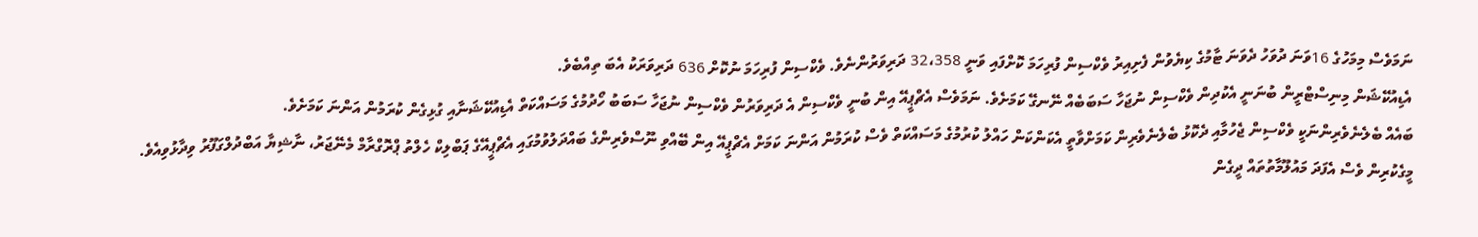ނަމަވެސް މިމަހުގެ 16ވަނަ ދުވަހު ދެވަނަ ޓާމުގެ ކިޔެވުން ފެށިއިރު ވެކްސިން ފުރިހަމަ ކޮށްފައި ވަނީ 32،358 ދަރިވަރުންނެވެ. ވެކްސިން ފުރިހަމަ ނުކޮށް 636 ދަރިވަރަކު އެބަ ތިއްބެވެ.
އެޑިއުކޭޝަން މިނިސްޓްރީން ބުނަނީ އެކުދިން ވެކްސިން ނުޖަހާ ސަބަބެއް ނޭނގޭ ކަމަށެވެ. ނަމަވެސް އެޗްޕީއޭ އިން ބުނީ ވެކްސިން އެ ދަރިވަރުން ވެކްސިން ނުޖަހާ ސަބަބު ހޯދުމުގެ މަސައްކަތް އެޑިއުކޭޝަނާއި ގުޅިގެން ކުރަމުން އަންނަ ކަމަށެވެ.
ބައެއް ބެލެނެވެރިންނަކީ ވެކްސިން ޖެހުމާއި ދެކޮޅު ބެލެނެވެރިން ކަމަށްވާތީ އެކަންކަން ހައްލު ކުރުމުގެ މަސައްކަތް ވެސް ކުރަމުން އަންނަ ކަމަށް އެޗްޕީއޭ އިން ބޭއްވި ނޫސްވެރިންގެ ބައްދަލުވުމުގައި އެޗްޕީއޭގެ ޕަބްލިކް ހެލްތު ޕްރޮގްރާމް މެނޭޖަރު، ނާޝިޔާ އަބްދުލްގަފޫރު ވިދާޅުވިއެވެ.
މީގެކުރިން ވެސް އެފަދަ މައުލޫމާތުތައް ދީގެން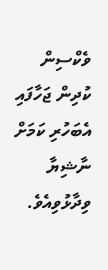ވެކްސިން ކުދިން ޖަހާފައި އެބަހުރި ކަމަށް ނާޝިޔާ ވިދާޅުވިއެވެ.